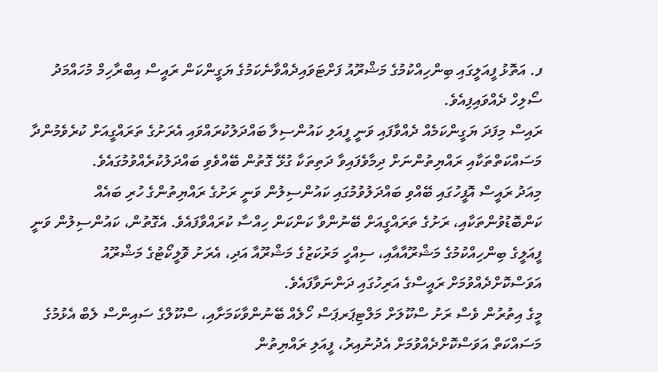ފ. އަތޮޅު ފީއަލީގައި ބިންހިއްކުމުގެ މަޝްރޫއު ފަށްޓަވައިދެއްވާނެކަމުގެ ޔަގީންކަން ރައީސް އިބްރާހިމް މުހައްމަދު ސޯލިހް ދެއްވައިފިއެވެ.
ރައިސް މިފަދަ ޔަގީންކަމެއް ދެއްވާފައި ވަނީ ފީއަލި ކައުންސިލާ ބައްދަލުކުރައްވައި އެރަށުގެ ތަރައްގީއަށް ކުރެވެމުންދާ މަސައްކަތްތަކާއި ރައްޔިތުންނަށް ދިމާވެފައިވާ ދަތިތަކާ ގުޅޭ ގޮތުން ބޭއްވެވި ބައްދަލުކުރެއްވުމުގައެވެ.
މިއަދު ރައީސް އޮފީހުގައި ބޭއްވި ބައްދަލުވުމުގައި ކައުންސިލުން ވަނީ ރަށުގެ ރައްޔިތުންގެ ހުރި ބައެއް ކަންބޮޑުވުންތަކާއި، ރަށުގެ ތަރައްގީއަށް ބޭނުންވާ ކަންކަން ހިއްސާ ކުރައްވާފައެވެ. އެގޮތުން، ކައުންސިލުން ވަނީ ފީއަލީގެ ބިންހިއްކުމުގެ މަޝްރޫއާއާއި، ސިއްހީ މަރުކަޒުގެ މަޝްރޫއާ އަދި، އެރަށު ވޮލީކޯޓުގެ މަޝްރޫއު އަވަސްކޮށްދެއްވުމަށް ރައީސްގެ އަރިހުގައި ދަންނަވާފައެވެ.
މީގެ އިތުރުން ވެސް ރަށު ސްކޫލަށް މަލްޓިޕަރޕަސް ހޯލެއް ބޭނުންވާކަމަށާއި، ސްކޫލްގެ ސައިންސް ލެބް އެޅުމުގެ މަސައްކަތް އަވަސްކޮށްދެއްވުމަށް އެދުނުއިރު، ފީއަލި ރައްޔިތުން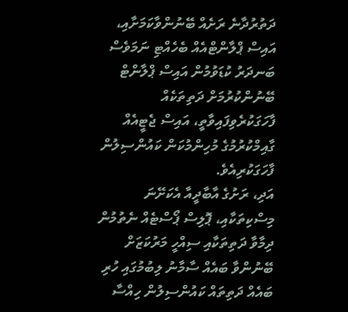ދަތުރުދާނެ ރަށެއް ބޭނުންވާކަމަށާއި، އައިސް ޕްލާންޓްއެއް ބެހެއްޓި ނަމަވެސް ބަނދަރު ކުޑަވުމުން އައިސް ޕްލާންޓް ބޭނުންކުރުމަށް ދަތިތަކެއް ފާހަގަކުރެވިފައިވާތީ، އައިސް ޖެޓީއެއް ގާއިމްކުރުމުގެ މުހިންމުކަން ކައުންސިލުން ފާހަގަކުރިއެވެ.
އަދި، ރަށުގެ އާބާދީއާ އެކަށޭނަ މިސްކިތަކާއި، ޕޮލިސް ޕޯސްޓެއް ނެތުމުން ދިމާވާ ދަތިތަކާއި ސިއްހީ މަރުކަޒަށް ބޭނުންވާ ބައެއް ސާމާނު ލިބުމުގައި ހުރި ބައެއް ދަތިތައް ކައުންސިލުން ހިއްސާ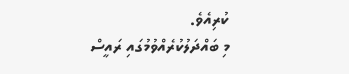ކުރިއެވެ.
މި ބައްދަލުކުރެއްވުމުގައި ރައީސް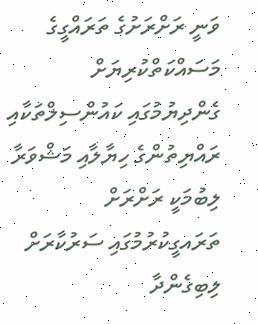ވަނީ ރަށްރަށުގެ ތަރައްގީގެ މަސައްކަތްކުރިޔަށް ގެންދިޔުމުގައި ކައުންސިލްތަކާއި ރައްޔިތުންގެ ހިޔާލާއި މަޝްވަރާ ލިބުމަކީ ރަށްރަށް ތަރައގީކުރުމުގައި ސަރުކާރަށް ލިބިގެންދާ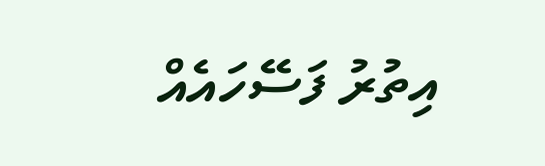އިތުރު ފަސޭހައެއް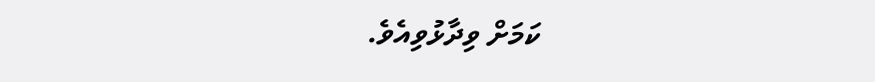ކަމަށް ވިދާޅުވިއެވެ.